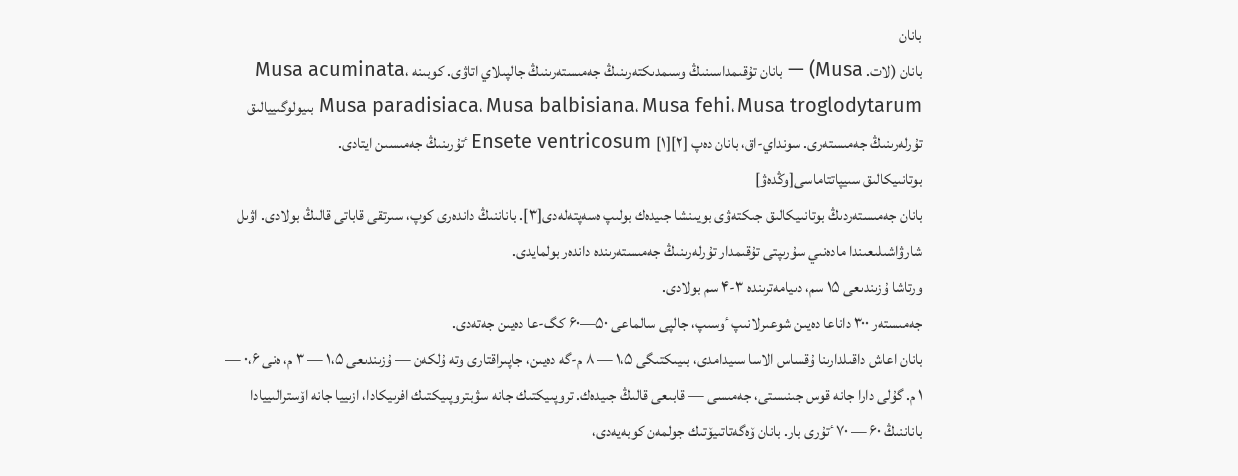بانان
بانان (لات. Musa) — بانان تۇقىمداسىنىڭ وسىمدىكتەرىنىڭ جەمىستەرىنىڭ جالپىلاي اتاۋى. كوبىنە Musa acuminata، Musa paradisiaca، Musa balbisiana، Musa fehi، Musa troglodytarum بىيولوگىييالىق تۇرلەرىنىڭ جەمىستەرى. سونداي-اق، بانان دەپ Ensete ventricosum [۱][۲] ٴتۇرىنىڭ جەمىسىن ايتادى.
بوتانىيكالىق سىيپاتتاماسى[وڭدەۋ]
بانان جەمىستەردىڭ بوتانىيكالىق جىكتەۋى بويىنشا جىيدەك بولىپ ەسەپتەلەدى[۳]. باناننىڭ داندەرى كوپ، سىرتقى قاباتى قالىڭ بولادى. اۋىل شارۋاشىلىعىندا مادەنىي سۇرىپتى تۇقىمدار تۇرلەرىنىڭ جەمىستەرىندە داندەر بولمايدى.
ورتاشا ۇزىندىعى ۱۵ سم، دىيامەترىندە ۳-۴ سم بولادى.
جەمىستەر ۳۰۰ داناعا دەيىن شوعىرلانىپ ٴوسىپ، جالپى سالماعى ۵۰—۶۰ كگ-عا دەيىن جەتەدى.
بانان اعاش داقىلدارىنا ۇقساس الاسا سىيدامدى، بىيىكتىگى ۱،۵ — ۸ م-گە دەيىن، جاپىراقتارى وتە ۇلكەن — ۇزىندىعى ۱،۵ — ۳ م، ەنى ۰،۶ — ۱ م. گۇلى دارا جانە قوس جىنىستى، جەمىسى — قابىعى قالىڭ جىيدەك. تروپىيكتىك جانە سۋبتروپىيكتىك افرىيكادا، ازىييا جانە اۆسترالىييادا باناننىڭ ۶۰ — ۷۰ ٴتۇرى بار. بانان ۆەگەتاتىيۆتىك جولمەن كوبەيەدى،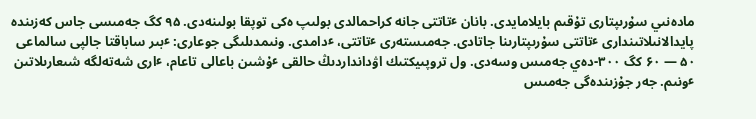مادەنىي سۇرىپتارى تۇقىم بايلامايدى. بانان ٴتاتتى جانە كراحمالدى بولىپ ەكى توپقا بولىنەدى. ۹۵ كگ جەمىسى جاس كەزىندە پايدالانىلاتىندارى ٴتاتتى سۇرىپتارىنا جاتادى. جەمىستەرى ٴتاتتى، ٴدامدى. ونىمدىلىگى جوعارى: ٴبىر ساباقتا جالپى سالماعى ۵۰ — ۶۰ كگ ۳۰۰-دەي جەمىس وسەدى. ول تروپىيكتىك اۋدانداردىڭ حالقى ٴۇشىن باعالى تاعام، ٴارى شەتەلگە شىعارىلاتىن ٴونىم. جەر جۇزىندەگى جەمىس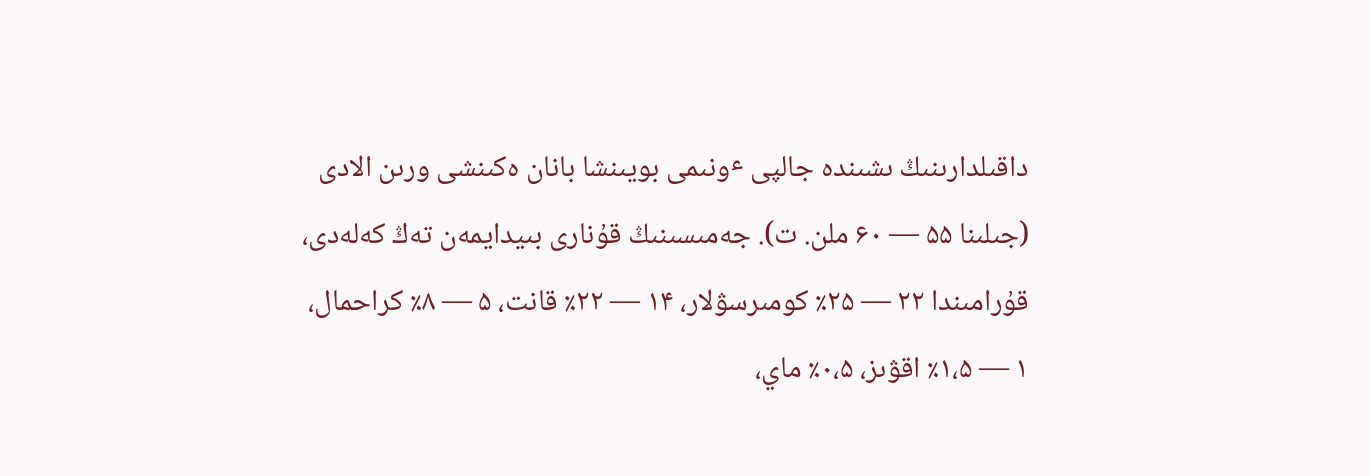داقىلدارىنىڭ ىشىندە جالپى ٴونىمى بويىنشا بانان ەكىنشى ورىن الادى (جىلىنا ۵۵ — ۶۰ ملن. ت). جەمىسىنىڭ قۇنارى بىيدايمەن تەڭ كەلەدى، قۇرامىندا ۲۲ — ۲۵٪ كومىرسۋلار، ۱۴ — ۲۲٪ قانت، ۵ — ۸٪ كراحمال، ۱ — ۱،۵٪ اقۋىز، ۰،۵٪ ماي،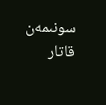سونىمەن قاتار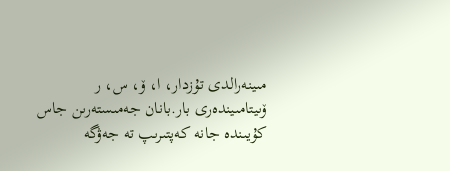مىينەرالدى تۇزدار، ا، ۆ، س، ر ۆىيتامىيندەرى بار.بانان جەمىستەرىن جاس كۇيىندە جانە كەپتىرىپ تە جەۋگە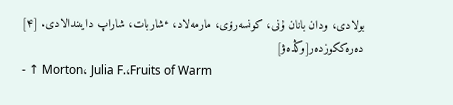بولادى، ودان بانان ۇنى، كونسەرۆى، مارمەلاد، ٴشاربات، شاراپ دايىندالادى. [۴]
دەرەككوزدەر[وڭدەۋ]
- ↑ Morton، Julia F.،Fruits of Warm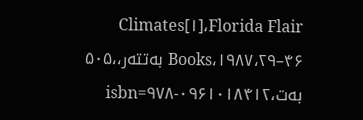Climates[۱]،Florida Flair Books،۱۹۸۷،۲۹–۴۶ بەتتەر،،۵۰۵ بەت،isbn=۹۷۸-۰۹۶۱۰۱۸۴۱۲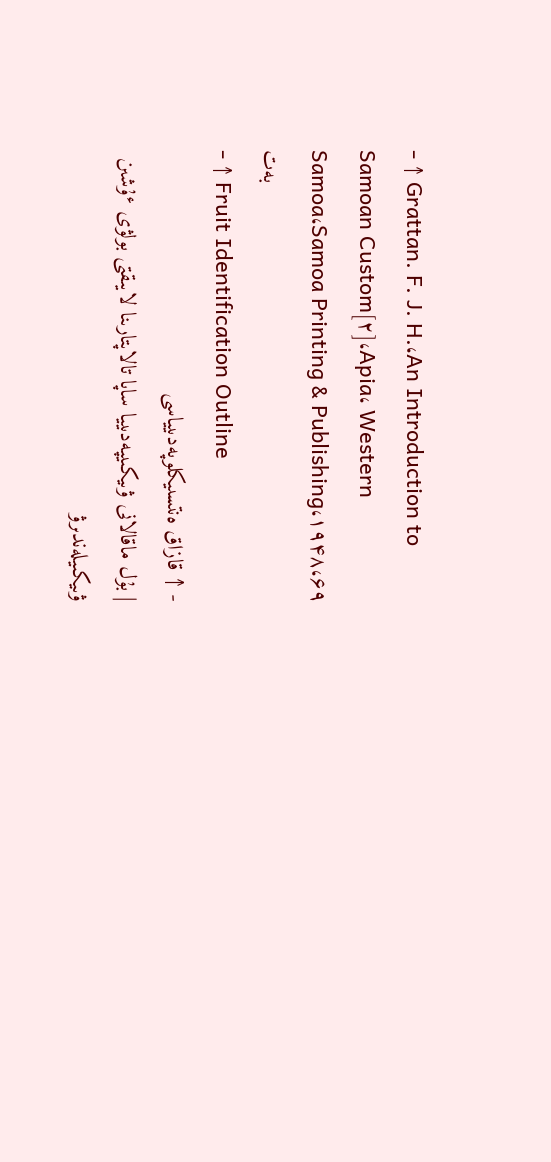- ↑ Grattan. F. J. H.،An Introduction to Samoan Custom[۲]،Apia، Western Samoa،Samoa Printing & Publishing،۱۹۴۸،۶۹ بەت
- ↑ Fruit Identification Outline
- ↑ قازاق ەنتسىيكلوپەدىيياسى
| بۇل ماقالانى ۋىيكىيپەدىييا ساپا تالاپتارىنا لايىقتى بولۋى ٴۇشىن ۋىيكىيلەندىرۋ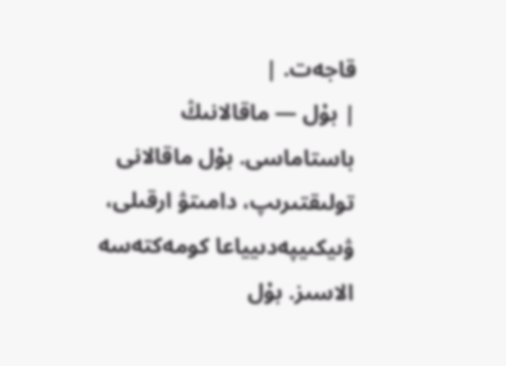قاجەت. |
| بۇل — ماقالانىڭ باستاماسى. بۇل ماقالانى تولىقتىرىپ، دامىتۋ ارقىلى، ۋىيكىيپەدىيياعا كومەكتەسە الاسىز. بۇل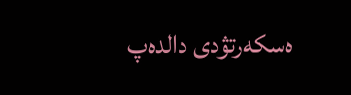ەسكەرتۋدى دالدەپ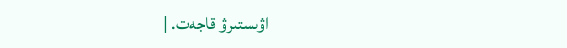اۋىستىرۋ قاجەت. |